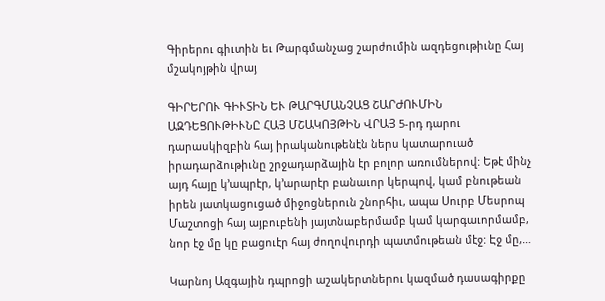Գիրերու գիւտին եւ Թարգմանչաց շարժումին ազդեցութիւնը Հայ մշակոյթին վրայ

ԳԻՐԵՐՈՒ ԳԻՒՏԻՆ ԵՒ ԹԱՐԳՄԱՆՉԱՑ ՇԱՐԺՈՒՄԻՆ ԱԶԴԵՑՈՒԹԻՒՆԸ ՀԱՅ ՄՇԱԿՈՅԹԻՆ ՎՐԱՅ 5-րդ դարու դարասկիզբին հայ իրականութենէն ներս կատարուած իրադարձութիւնը շրջադարձային էր բոլոր առումներով: Եթէ մինչ այդ հայը կ՚ապրէր, կ՚արարէր բանաւոր կերպով, կամ բնութեան իրեն յատկացուցած միջոցներուն շնորհիւ, ապա Սուրբ Մեսրոպ Մաշտոցի հայ այբուբենի յայտնաբերմամբ կամ կարգաւորմամբ, նոր էջ մը կը բացուէր հայ ժողովուրդի պատմութեան մէջ: Էջ մը,…

Կարնոյ Ազգային դպրոցի աշակերտներու կազմած դասագիրքը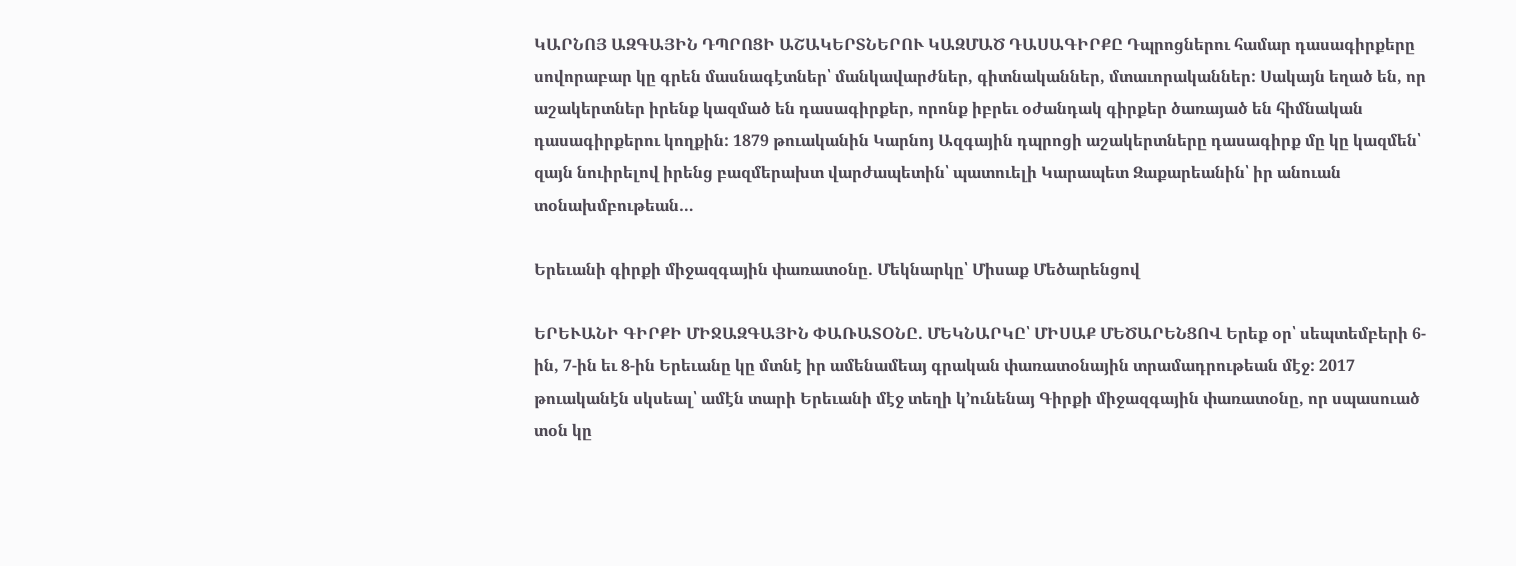ԿԱՐՆՈՅ ԱԶԳԱՅԻՆ ԴՊՐՈՑԻ ԱՇԱԿԵՐՏՆԵՐՈՒ ԿԱԶՄԱԾ ԴԱՍԱԳԻՐՔԸ Դպրոցներու համար դասագիրքերը սովորաբար կը գրեն մասնագէտներ՝ մանկավարժներ, գիտնականներ, մտաւորականներ: Սակայն եղած են, որ աշակերտներ իրենք կազմած են դասագիրքեր, որոնք իբրեւ օժանդակ գիրքեր ծառայած են հիմնական դասագիրքերու կողքին: 1879 թուականին Կարնոյ Ազգային դպրոցի աշակերտները դասագիրք մը կը կազմեն՝ զայն նուիրելով իրենց բազմերախտ վարժապետին՝ պատուելի Կարապետ Զաքարեանին՝ իր անուան տօնախմբութեան…

Երեւանի գիրքի միջազգային փառատօնը. Մեկնարկը՝ Միսաք Մեծարենցով

ԵՐԵՒԱՆԻ ԳԻՐՔԻ ՄԻՋԱԶԳԱՅԻՆ ՓԱՌԱՏՕՆԸ. ՄԵԿՆԱՐԿԸ՝ ՄԻՍԱՔ ՄԵԾԱՐԵՆՑՈՎ Երեք օր՝ սեպտեմբերի 6-ին, 7-ին եւ 8-ին Երեւանը կը մտնէ իր ամենամեայ գրական փառատօնային տրամադրութեան մէջ: 2017 թուականէն սկսեալ՝ ամէն տարի Երեւանի մէջ տեղի կ՚ունենայ Գիրքի միջազգային փառատօնը, որ սպասուած տօն կը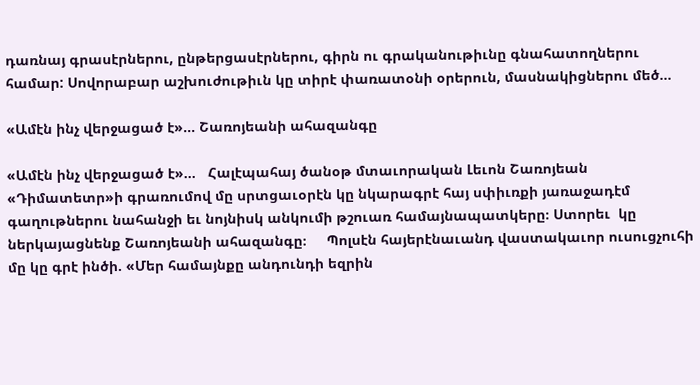դառնայ գրասէրներու, ընթերցասէրներու, գիրն ու գրականութիւնը գնահատողներու համար: Սովորաբար աշխուժութիւն կը տիրէ փառատօնի օրերուն, մասնակիցներու մեծ…

«Ամէն ինչ վերջացած է»… Շառոյեանի ահազանգը

«Ամէն ինչ վերջացած է»…   Հալէպահայ ծանօթ մտաւորական Լեւոն Շառոյեան «Դիմատետր»ի գրառումով մը սրտցաւօրէն կը նկարագրէ հայ սփիւռքի յառաջադէմ գաղութներու նահանջի եւ նոյնիսկ անկումի թշուառ համայնապատկերը։ Ստորեւ  կը ներկայացնենք Շառոյեանի ահազանգը։     Պոլսէն հայերէնաւանդ վաստակաւոր ուսուցչուհի մը կը գրէ ինծի. «Մեր համայնքը անդունդի եզրին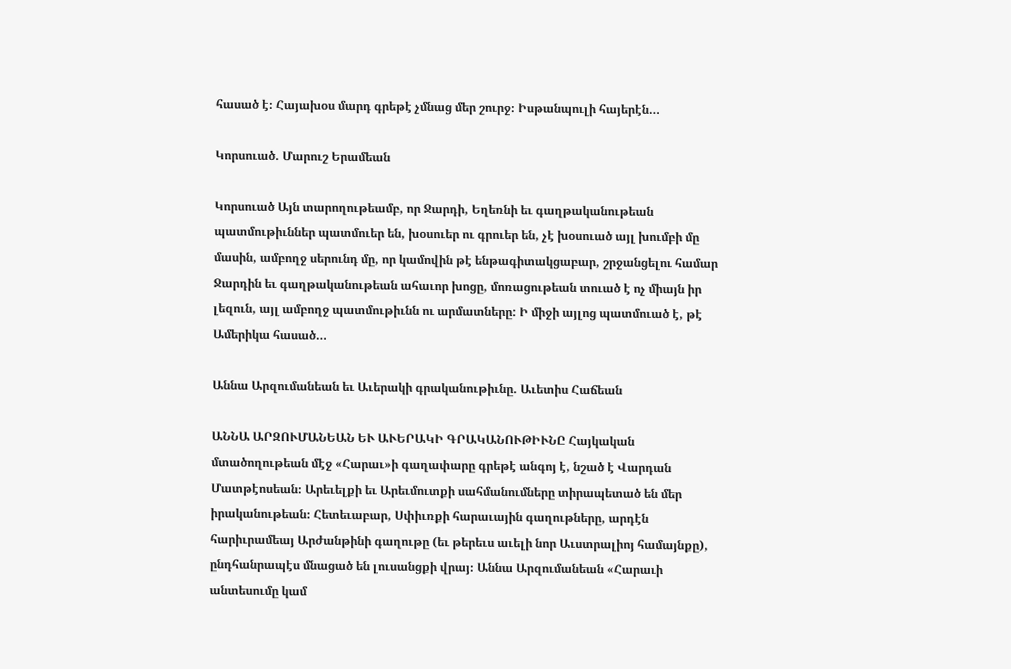հասած է։ Հայախօս մարդ գրեթէ չմնաց մեր շուրջ։ Իսթանպուլի հայերէն…

Կորսուած. Մարուշ Երամեան

Կորսուած Այն տարողութեամբ, որ Ջարդի, Եղեռնի եւ գաղթականութեան պատմութիւններ պատմուեր են, խօսուեր ու գրուեր են, չէ խօսուած այլ խումբի մը մասին, ամբողջ սերունդ մը, որ կամովին թէ ենթագիտակցաբար, շրջանցելու համար Ջարդին եւ գաղթականութեան ահաւոր խոցը, մոռացութեան տուած է ոչ միայն իր լեզուն, այլ ամբողջ պատմութիւնն ու արմատները: Ի միջի այլոց պատմուած է, թէ Ամերիկա հասած…

Աննա Արզումանեան եւ Աւերակի գրականութիւնը. Աւետիս Հաճեան

ԱՆՆԱ ԱՐԶՈՒՄԱՆԵԱՆ ԵՒ ԱՒԵՐԱԿԻ ԳՐԱԿԱՆՈՒԹԻՒՆԸ Հայկական մտածողութեան մէջ «Հարաւ»ի գաղափարը գրեթէ անգոյ է, նշած է Վարդան Մատթէոսեան։ Արեւելքի եւ Արեւմուտքի սահմանումները տիրապետած են մեր իրականութեան։ Հետեւաբար, Սփիւռքի հարաւային գաղութները, արդէն հարիւրամեայ Արժանթինի գաղութը (եւ թերեւս աւելի նոր Աւստրալիոյ համայնքը), ընդհանրապէս մնացած են լուսանցքի վրայ։ Աննա Արզումանեան «Հարաւի անտեսումը կամ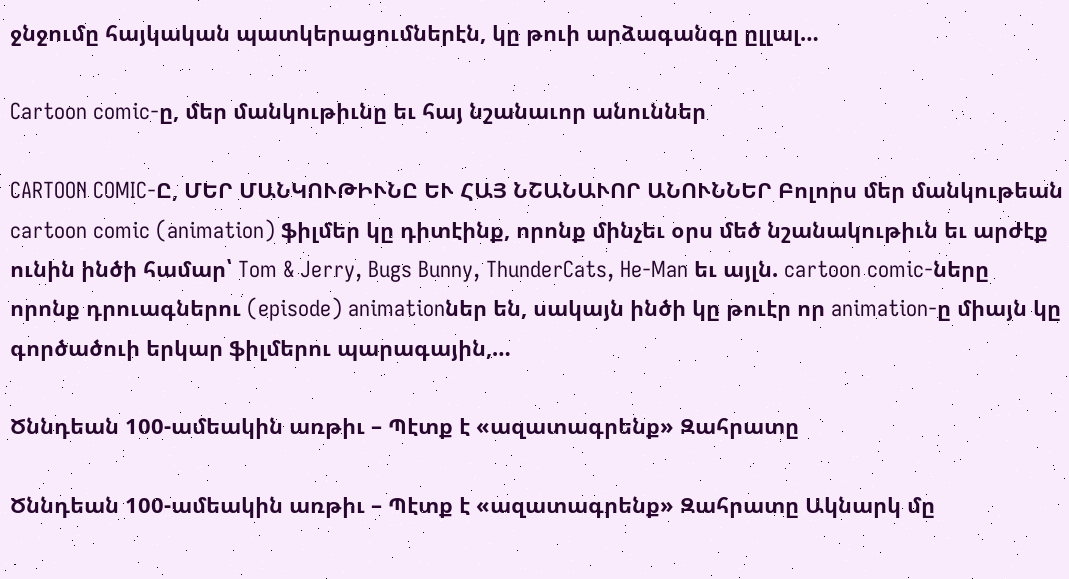ջնջումը հայկական պատկերացումներէն, կը թուի արձագանգը ըլլալ…

Cartoon comic-ը, մեր մանկութիւնը եւ հայ նշանաւոր անուններ

CARTOON COMIC-Ը, ՄԵՐ ՄԱՆԿՈՒԹԻՒՆԸ ԵՒ ՀԱՅ ՆՇԱՆԱՒՈՐ ԱՆՈՒՆՆԵՐ Բոլորս մեր մանկութեան cartoon comic (animation) ֆիլմեր կը դիտէինք, որոնք մինչեւ օրս մեծ նշանակութիւն եւ արժէք ունին ինծի համար՝ Tom & Jerry, Bugs Bunny, ThunderCats, He-Man եւ այլն. cartoon comic-ները որոնք դրուագներու (episode) animationներ են, սակայն ինծի կը թուէր որ animation-ը միայն կը գործածուի երկար ֆիլմերու պարագային,…

Ծննդեան 100-ամեակին առթիւ – Պէտք է «ազատագրենք» Զահրատը

Ծննդեան 100-ամեակին առթիւ – Պէտք է «ազատագրենք» Զահրատը Ակնարկ մը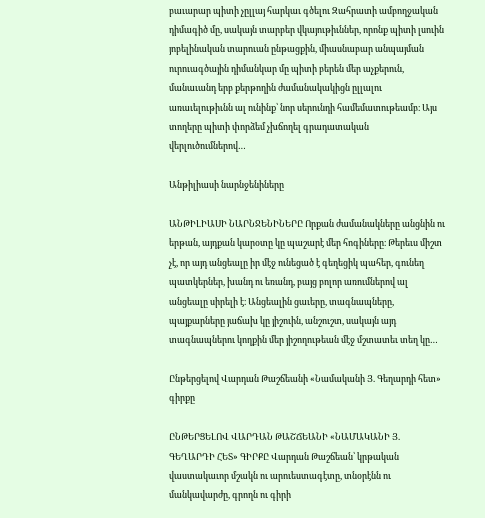բաւարար պիտի չըլլայ հարկաւ գծելու Զահրատի ամբողջական դիմագիծ մը, սակայն տարբեր վկայութիւններ, որոնք պիտի լսուին յոբելինական տարուան ընթացքին, միասնաբար անպայման ուրուագծային դիմանկար մը պիտի բերեն մեր աչքերուն, մանաւանդ երբ քերթողին ժամանակակիցն ըլլալու առաւելութիւնն ալ ունինք՝ նոր սերունդի համեմատութեամբ։ Այս տողերը պիտի փորձեմ չխճողել գրադատական վերլուծումներով…

Անթիլիասի նարնջենիները

ԱՆԹԻԼԻԱՍԻ ՆԱՐՆՋԵՆԻՆԵՐԸ Որքան ժամանակները անցնին ու երթան, այդքան կարօտը կը պաշարէ մեր հոգիները։ Թերեւս միշտ չէ, որ այդ անցեալը իր մէջ ունեցած է գեղեցիկ պահեր, գունեղ պատկերներ, խանդ ու եռանդ, բայց բոլոր առումներով ալ անցեալը սիրելի է։ Անցեալին ցաւերը, տագնապները, պայքարները յաճախ կը յիշուին, անշուշտ, սակայն այդ տագնապներու կողքին մեր յիշողութեան մէջ մշտատեւ տեղ կը…

Ընթերցելով Վարդան Թաշճեանի «Նամականի Յ. Գեղարդի հետ» գիրքը

ԸՆԹԵՐՑԵԼՈՎ ՎԱՐԴԱՆ ԹԱՇՃԵԱՆԻ «ՆԱՄԱԿԱՆԻ Յ. ԳԵՂԱՐԴԻ ՀԵՏ» ԳԻՐՔԸ Վարդան Թաշճեան՝ կրթական վաստակաւոր մշակն ու արուեստագէտը, տնօրէնն ու մանկավարժը, գրողն ու գիրի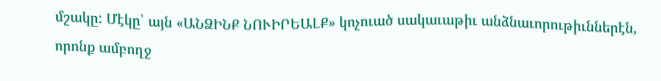մշակը: Մէկը՝ այն «ԱՆՁԻՆՔ ՆՈՒԻՐԵԱԼՔ» կոչուած սակաւաթիւ անձնաւորութիւններէն, որոնք ամբողջ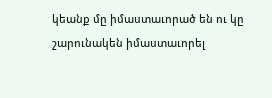կեանք մը իմաստաւորած են ու կը շարունակեն իմաստաւորել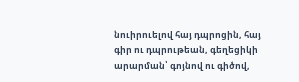նուիրուելով հայ դպրոցին, հայ գիր ու դպրութեան, գեղեցիկի արարման՝ գոյնով ու գիծով,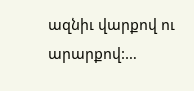ազնիւ վարքով ու արարքով:…